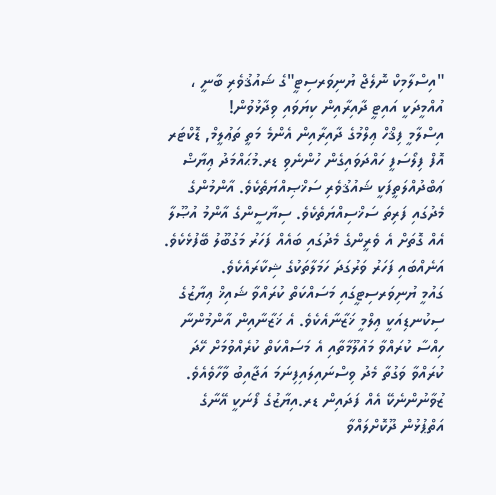"އިސްލާމިކް ނޮލެޖް ޔުނިވަރސިޓީ"ގެ ޝައުޤުވެރި ބާނީ ، އުއްމީދަކީ އައިޓީ ދާއިރާއިން ކިޔަވައި ވިދާޅުވުން!
އިސްލާމީ ފިޤްހް ޢިލްމުގެ ދާއިރާއިން އެންމެ މަތީ ތަޢުލީމް, ޑޮކްޓަރ އޮފް ފިލޯސަފީ ހައްދަވައިގެން ހުންނެވި ޑރ.މުޙައްމަދު ޢިޔާޟް ޢަބްދުއްލަތީފަކީ ޝައުޤުވެރި ސަޚްޞިއްޔަތެކެވެ. އާންމުންގެ މެދުގައި ފަރިތަ ސަޚްސިއްޔަތެކެވެ. ސިޔާސީންގެ އާންމު އުޞޫލާ އެއް ގޮތަށް އެ ވެރީންގެ މެދުގައި ބައެއް ފަހަރު މަގުބޫލު ބޭފުޅެކެވެ. އަނެއްބައި ފަހަރު ވަރުގަދަ ހަމަލާތަކުގެ ޝިކާރައެކެވެ.
ގައުމީ ޔުނިވަރސިޓީގައި މަސައްކަތް ކުރައްވާ ޝައިޚް ޢިޔާޒުގެ ސިކުނޑިއަކީ ޢިލްމީ ޚަޒާނާއެކެވެ. އެ ޚަޒާނާއިން އާންމުންނާ ހިއްސާ ކުރައްވާ މައުލޫމާތާއި އެ މަސައްކަތް ކުރެއްވުމަށް ހޭދަ ކުރައްވާ ވަގުތާ މެދު ވިސްނައިލައިފިނަމަ އަޖާއިބު ވާހާވެއެވެ.
ޒުވާނުންނެކޭ އެއް ފަދައިން ޑރ.އިޔާޒުގެ ފޯނަކީ އޭނާގެ އަތްޕުޅުން ދޫކޮށްލައްވާ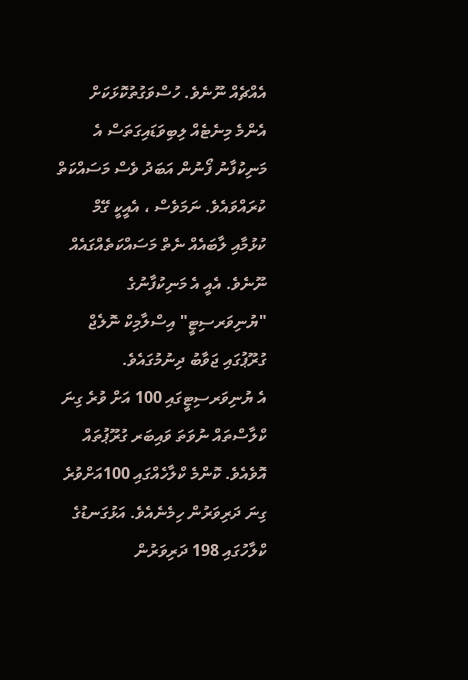އެއްޗެއް ނޫނެވެ. ހުސްވަގުތުކޮޅަކަށް އެންމެ މިނެޓެއް ލިބިވަޑައިގަތަސް އެ މަނިކުފާނު ފޯނުން އަބަދު ވެސް މަސައްކަތް ކުރައްވައެވެ. ނަމަވެސް ، އެއީކީ ގޭމް ކުޅުމާއި ލާބައެއް ނެތް މަސައްކަތެއްގައެއް ނޫނެވެ. އެއީ އެ މަނިކުފާނުގެ "ޔުނިވަރސިޓީ" އިސްލާމިކް ނޮލެޖް ގުރޫޕުގައި ޖަވާބު ދިނުމުގައެވެ.
އެ ޔުނިވަރސިޓީގައި 100 އަށް ވުރެ ގިނަ ކްލާސްތައް ނުވަތަ ވައިބަރ ގުރޫޕުތައް އޮވެއެވެ. ކޮންމެ ކްލާހެއްގައި 100އަށްވުރެ ގިނަ ދަރިވަރުން ހިމެނެއެވެ. އަޅުގަނޑުގެ ކްލާހުގައި 198 ދަރިވަރުން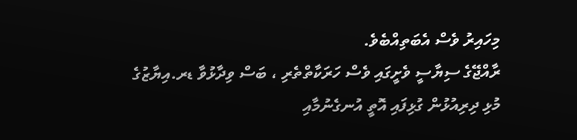މިހައިރު ވެސް އެބަތިއްބެވެ.
ރާއްޖޭގެ ސިޔާސީ ވެށީގައި ވެސް ހަރަކާތްތެރި ، ބަސް ވިދާޅުވާ ޑރ.އިޔާޒުގެ މުޅި ދިރިއުޅުން ގުޅިފައި އޮތީ އުނގެނުމާއި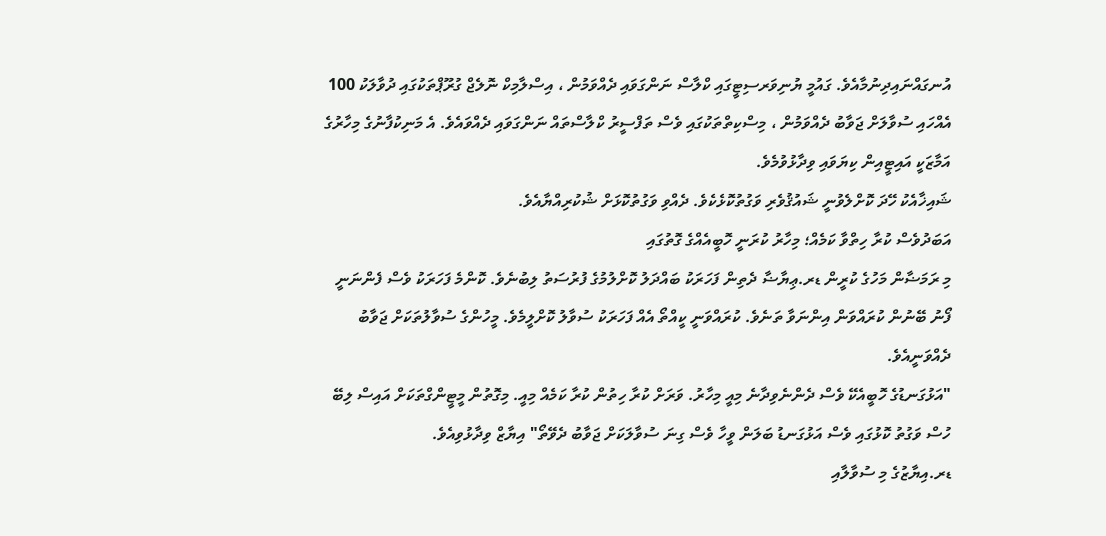އުނގައްނައިދިނުމާއެވެ. ގައުމީ ޔުނިވަރސިޓީގައި ކްލާސް ނަންގަވައި ދެއްވަމުން ، އިސްލާމިކް ނޮލެޖް ގުރޫޕްތަކުގައި ދުވާލަކު 100 އެއްހައި ސުވާލަށް ޖަވާބު ދެއްވަމުން ، މިސްކިތްތަކުގައި ވެސް ތަފްސީރު ކްލާސްތައް ނަންގަވައި ދެއްވައެވެ. އެ މަނިކުފާނުގެ މިހާރުގެ އަމާޒަކީ އައިޓީއިން ކިޔަވައި ވިދާޅުވުމެވެ.
ޝައިޚާއެކު ހޭދަ ކޮށްލެވުނީ ޝައުޤުވެރި ވަގުތުކޮޅެކެވެ. ދެއްވި ވަގުތުކޮޅަށް ޝުކުރިއްޔާއެވެ.
އަބަދުވެސް ކުރާ ހިތްވާ ކަމެއް؛ މިހާރު ކުރަނީ ހޮބީއެއްގެ ގޮތުގައި
މި ރަމަޟާން މަހުގެ ކުރީން ޑރ.ޢިޔާޟާ ދެތިން ފަހަރަކު ބައްދަލު ކޮށްލުމުގެ ފުރުސަތު ލިބުނެވެ. ކޮންމެ ފަހަރަކު ވެސް ފެންނަނީ ފޯނު ބޭނުން ކުރައްވަން އިންނަވާ ތަނެވެ. ކުރައްވަނީ ކީއްތޯ އެއް ފަހަރަކު ސުވާލު ކޮށްލީމެވެ. މީހުންގެ ސުވާލުތަކަށް ޖަވާބު ދެއްވަނީއެވެ.
"އަޅުގަނޑުގެ ހޮބީއެކޭ ވެސް ދެންނެވިދާނެ މިއީ މިހާރު. ވަރަށް ކުރާ ހިތުން ކުރާ ކަމެއް މިއީ. މިގޮތުން މީޓީންގްތަކަށް އައިސް ލިބޭ ހުސް ވަގުތު ކޮޅުގައި ވެސް އަޅުގަނޑު ބަލަން ވީހާ ވެސް ގިނަ ސުވާލަކަށް ޖަވާބު ދެވޭތޯ" އިޔާޒް ވިދާޅުވިއެވެ.
ޑރ.އިޔާޒުގެ މި ސުވާލާއި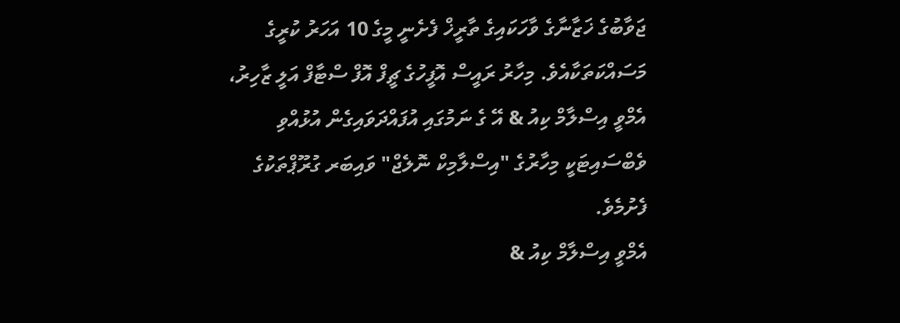ޖަވާބުގެ ޚަޒާނާގެ ވާހަކައިގެ ތާރީޚް ފެށެނީ މީގެ 10 އަހަރު ކުރީގެ މަސައްކަތަކާއެވެ. މިހާރު ރައީސް އޮފީހުގެ ޗީފް އޮފް ސްޓާފް އަލީ ޒާހިރު، އެމްވީ އިސްލާމް ކިއު & އޭ ގެ ނަމުގައި އުފައްދަވައިގެން އުޅުއްވި ވެބްސައިޓަކީ މިހާރުގެ "އިސްލާމިކް ނޮލެޖް" ވައިބަރ ގުރޫޕްތަކުގެ ފެށުމެވެ.
އެމްވީ އިސްލާމް ކިއު &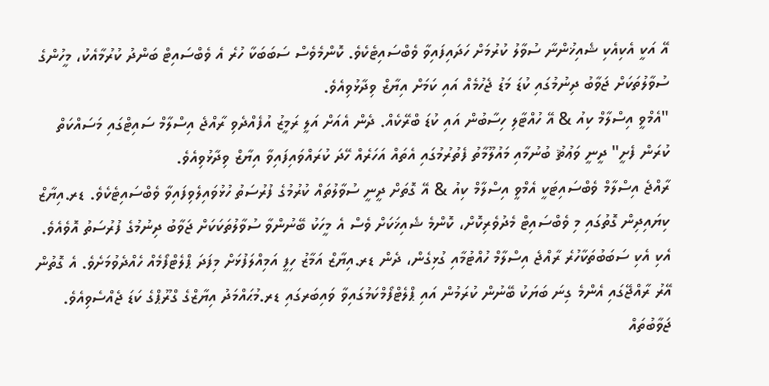އޭ އަކީ އެކިއެކި ޝެއިޚުންނާ ސުވާލު ކުރުމަށް ހަދައިފައިވާ ވެބްސައިޓެކެވެ. ކޮންމެވެސް ސަބަބަކާ ހުރެ އެ ވެބްސައިޓް ބަންދު ކުރުމާއެކު، މީހުންގެ ސުވާލުތަކަށް ޖަވާބު ދިނުމުގައި ކުޑަ މަޑު ޖެހުމެއް އައި ކަމަށް އިޔާޒް ވިދާޅުވިއެވެ.
"އެމްވީ އިސްލާމް ކިއު & އޭ ހުއްޓާލި ހިސާބުން އައި ކުޑަ ބްރޭކެއް. ދެން އެއަށް އަލީ ރަމީޒު އުފެއްދެވި ރާއްޖެ އިސްލާމް ސައިޓްގައި މަސައްކަތް ކުރަން ފެށީ" ދީނީ ވަޢުޘު ބުނުމާއި މައުލޫމާތު ފެތުރުމުގައި އެތައް އަހަރެއް ހޭދަ ކުރައްވައިފައިވާ އިޔާޒް ވިދާޅުވިއެވެ.
ރާއްޖެ އިސްލާމް ވެބްސައިޓަކީ އެމްވީ އިސްލާމް ކިއު & އޭ ގޮތަށް ދީނީ ސުވާލުތައް ކުރުމުގެ ފުރުސަތު ހުޅުވައިލެވިފައިވާ ވެބްސައިޓެކެވެ. ޑރ.އިޔާޒް ކިޔައިދިން ގޮތުގައި މި ވެބްސައިޓް މެދުވެރިކޮށް، ކޮންމެ ޝެއިޚަކަށް ވެސް އެ މީހަކު ބޭނުންވާ ސުވާލުތަކަކަށް ޖަވާބު ދިނުމުގެ ފުރުސަތު އޮވެއެވެ.
އެކި އެކި ސަބަބުތަކާހުރެ ރާއްޖެ އިސްލާމް ހުއްޓުމާއި ގުޅިގެން، ދެން ޑރ.އިޔާޒް އަމާޒު ހިފީ އަމިއްލަފުޅަށް މިފަދަ ޕްލެޓްފޯމެއް ހެއްދެވުމަށެވެ. އެ ގޮތުން އޭރު ރާއްޖޭގައި އެންމެ ގިނަ ބަޔަކު ބޭނުން ކުރަމުން އައި ޕްލެޓްފޯމްކަމުގައިވާ ވައިބަރގައި ޑރ.މުޙައްމަދު އިޔާޒްގެ ގްރޫޕްގެ ކަޑަ ޖެއްސެވިއެވެ.
ޖަވާބުތައް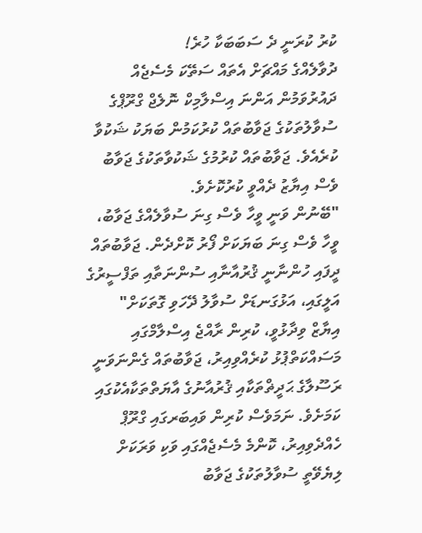ކުރު ކުރަނީ ދެ ސަބަބަކާ ހުރެ!
ދުވާލެއްގެ މައްޗަށް އެތައް ސަތޭކަ މެސެޖެއް ދައުރުވަމުން އަންނަ އިސްލާމިކް ނޮލެޖް ގްރޫޕްގެ ސުވާލުތަކުގެ ޖަވާބުތައް ކުރުކަމުން ބަޔަކު ޝަކުވާ ކުރެއެވެ. ޖަވާބުތައް ކުރުމުގެ ޝަކުވާތަކުގެ ޖަވާބު ވެސް އިޔާޒު ދެއްވީ ކުރުކޮށެވެ.
"ބޭނުން ވަނީ ވީހާ ވެސް ގިނަ ސުވާލެއްގެ ޖަވާބު، ވީހާ ވެސް ގިނަ ބަޔަކަށް ފޯރު ކޮށްދެން. ޖަވާބުތައް ދީފައި ހުންނާނީ ޤުރުއާނާއި ސުންނަތާއި ތަފްސީރުގެ އަލީގައި، އަޅުގަނޑަށް ސުވާލު ދޭހަވި ގޮތަކަށް"
އިޔާޒް ވިދާޅުވީ، ކުރިން ރާއްޖެ އިސްލާމްގައި މަސައްކަތްޕުޅު ކުރެއްވިއިރު، ޖަވާބުތައް ގެންނަވަނީ ރަސޫލާގެ ޙަދީޡްތަކާއި ޤުރުއާނުގެ އާޔަތްތަކާއެކުގައި ކަމަށެވެ. ނަމަވެސް ކުރިން ވައިބަރގައި ގްރޫޕް ހެއްދެވިއިރު، ކޮންމެ މެސެޖެއްގައި ވަކި ވަރަކަށް ލިޔެވޭތީ ސުވާލުތަކުގެ ޖަވާބު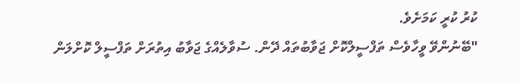ކުރު ކުރީ ކަމަށެވެ.
"ބޭނުންވޭ ވީހާވެސް ތަފްސީލްކޮށް ޖަވާބުތައް ދޭން. ސުވާލެއްގެ ޖަވާބު އިތުރަށް ތަފްސީލް ކޮށްލަން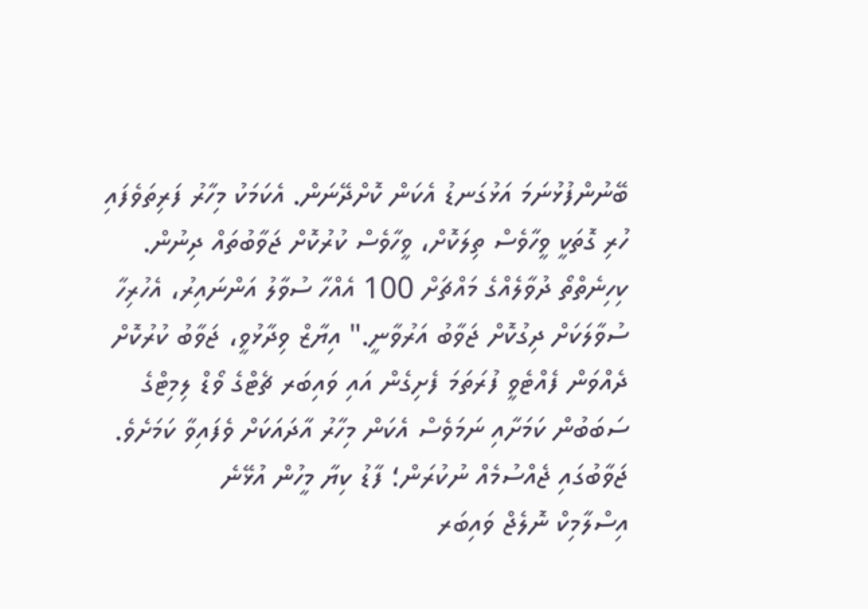ބޭނުންފުޅުނަމަ އަޅުގަނޑު އެކަން ކޮށްދޭނަން. އެކަމަކު މިހާރު ފަރިތަވެފައި ހުރި ގޮތަކީ ވީހާވެސް ތިލަކޮށް، ވީހާވެސް ކުރުކޮށް ޖަވާބުތައް ދިނުން. ކިހިނެތްތޯ ދުވާލެއްގެ މައްޗަށް 100 އެއްހާ ސުވާލު އަންނައިރު، އެހުރިހާ ސުވާލަކަށް ދިގުކޮށް ޖަވާބު އަރުވާނީ." އިޔާޒް ވިދާޅުވީ، ޖަވާބު ކުރުކޮށް ދެއްވަން ފެއްޓެވީ ފުރަތަމަ ފެށިގެން އައި ވައިބަރ ޗެޓްގެ ވޯޑް ލިމިޓްގެ ސަބަބުން ކަމަށާއި ނަމަވެސް އެކަން މިހާރު އާދައަކަށް ވެފައިވާ ކަމަށެވެ.
ޖަވާބުގައި ޖެއްސުމެއް ނުކުރަން؛ ފާޑު ކިޔާ މީހުން އުޅޭނެ
އިސްލާމިކް ނޮލެޖް ވައިބަރ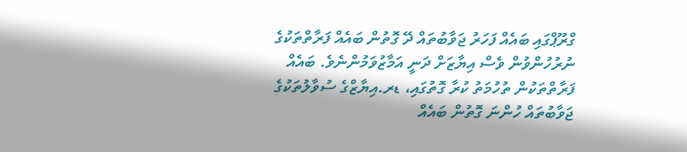ގްރޫޕްގައި ބައެއް ފަހަރު ޖަވާބުތައް ދޭ ގޮތުން ބައެއް ފަރާތްތަކުގެ ނުރުހުންވުން ވެސް އިޔާޒަށް ދަނީ އަމާޒުވަމުންނެވެ. ބައެއް ފަރާތްތަކުން ތުހުމަތު ކުރާ ގޮތުގައި، ޑރ.އިޔާޒްގެ ސުވާލުތަކުގެ ޖަވާބުތައް ހުންނަ ގޮތުން ބައެއް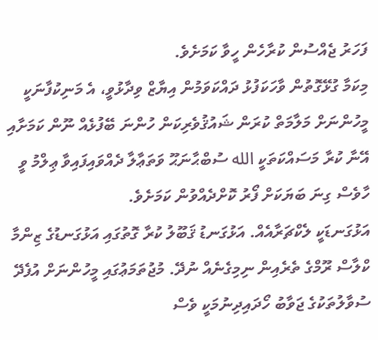ފަހަރު ޖެއްސުން ކުރާހެން ހީވާ ކަމަށެވެ.
މިކަމާ ގުޅޭގޮތުން ވާހަކަފުޅު ދައްކަވަމުން އިޔާޒް ވިދާޅުވީ، އެ މަނިކުފާނަކީ މީހުންނަށް މަލާމަތް ކުރަން ޝައުޤުވެރިކަން ހުންނަ ބޭފުޅެއް ނޫން ކަމަށާއި އޭނާ ކުރާ މަސައްކަތަކީ الله ސުބްޙާނަޙޫ ވަތަޢާލާ ދެއްވައިފައިވާ ޢިލްމު ވީ ހާވެސް ގިނަ ބަޔަކަށް ފޯރު ކޮށްދެއްވުން ކަމަށެވެ.
އަޅުގަނޑަކީ ލެކްޗަރާއެއް. އަޅުގަނޑު ޤަބޫލު ކުރާ ގޮތުގައި އަޅުގަނޑުގެ ޒިންމާ ކްލާސް ރޫމްގެ ތެރެއިން ނިމިގެނެއް ނުދޭ. މުޖުތަމަޢުގައި މީހުންނަށް އުފެދޭ ސުވާލުތަކުގެ ޖަވާބު ހޯދައިދިނުމަކީ ވެސް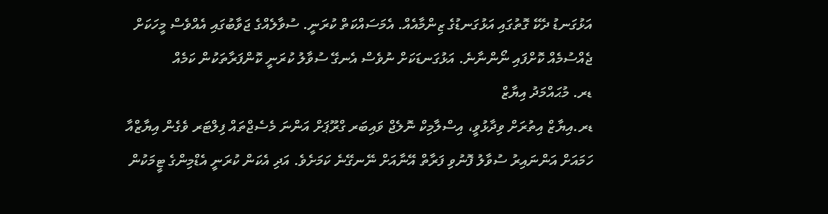އަޅުގަނޑު ދެކޭ ގޮތުގައި އަޅުގަނޑުގެ ޒިންމާއެއް. އެމަސައްކަތް ކުރަނީ. ސުވާލެއްގެ ޖަވާބުގައި އެއްވެސް މީހަކަށް ޖެއްސުމެއް ކޮށްފައި ނޯންނާނެ. އަޅުގަނޑަކަށް ނުވެސް އެނގޭ ސުވާލު ކުރަނީ ކޮންފަރާތަކުން ކަމެއް
ޑރ. މުޙައްމަދު އިޔާޒް
ޑރ.އިޔާޒް އިތުރަށް ވިދާޅުވީ، އިސްލާމިކް ނޮލެޖް ވައިބަރ ގްރޫޕަށް އަންނަ މެސެޖްތައް ފިލްޓަރ ވެގެން އިޔާޒްއާ ހަމައަށް އަންނައިރު ސުވާލު ފޮނުވި ފަރާތް އޭނާއަށް ނޭނގޭނެ ކަމަށެވެ. އަދި އެކަން ކުރަނީ އެޑްމިންގެ ޓީމަކުން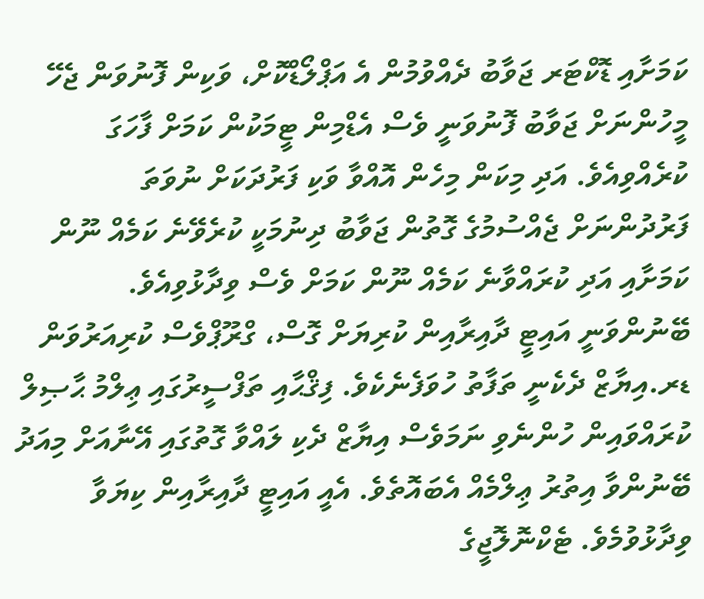ކަމަށާއި ޑޮކްޓަރ ޖަވާބު ދެއްވުމުން އެ އަޕްލޯޑްކޮށް، ވަކިން ފޮނުވަން ޖެހޭ މީހުންނަށް ޖަވާބު ފޮނުވަނީ ވެސް އެޑްމިން ޓީމަކުން ކަމަށް ފާހަގަ ކުރެއްވިއެވެ. އަދި މިކަން މިހެން އޮއްވާ ވަކި ފަރުދަކަށް ނުވަތަ ފަރުދުންނަށް ޖެއްސުމުގެ ގޮތުން ޖަވާބު ދިނުމަކީ ކުރެވޭނެ ކަމެއް ނޫން ކަމަށާއި އަދި ކުރައްވާނެ ކަމެއް ނޫން ކަމަށް ވެސް ވިދާޅުވިއެވެ.
ބޭނުންވަނީ އައިޓީ ދާއިރާއިން ކުރިޔަށް ގޮސް، ގްރޫޕްވެސް ކުރިއަރުވަން
ޑރ.އިޔާޒް ދެކެނީ ތަފާތު ހުވަފެނެކެވެ. ފިޤްޙާއި ތަފްސީރުގައި ޢިލްމު ޙާޞިލް ކުރައްވައިން ހުންނެވި ނަމަވެސް އިޔާޒް ދެކި ލައްވާ ގޮތުގައި އޭނާއަށް މިއަދު ބޭނުންވާ އިތުރު ޢިލްމެއް އެބައޮތެވެ. އެއީ އައިޓީ ދާއިރާއިން ކިޔަވާ ވިދާޅުވުމެވެ. ޓެކްނޮލޮޖީގެ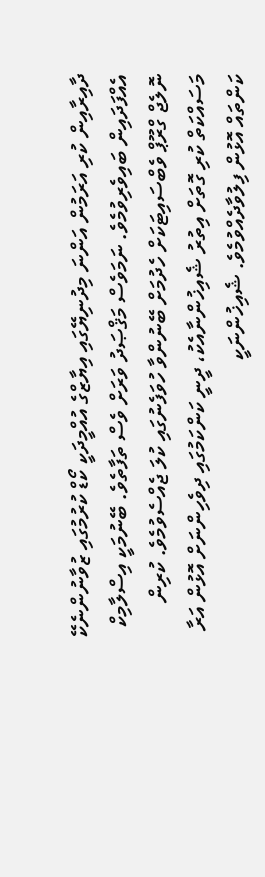ދާއިރާއިން ކުރި އަރަމުން އަންނަ މިދުނިޔޭގައި އިޔާޒްގެ އުއްމީދަކީ ކޯޑް ކުރުމުގައި ޒުވާނުންނެކޭ އެއްފަދައިން ބައިވެރިވުމެވެ. ނަމަވެސް މަޤްޞަދު ވަރަށް ވެސް ތަފާތެވެ. ބޭނުމަކީ އިސްލާމިކް ނޮލެޖް ގްރޫޕް ވެބްސައިޓަކަށް ހެދުމަށް ބޭނުންވާ ހުވަފެނުގައި ކުލަ ޖެއްސެވުމެވެ. ކުރިން މަސައްކަތް ކުރި ގޮތަށް އިތުރު ޝެއިޚުންނާއެކު، ދީނީ ކަންކަމުގައި ދިވެހިންނަށް އޮޅުން އަރާ ކަންތައް އޮޅުން ފިލުވާދެއްވުމެވެ. ޝެއިޚުންނަކީ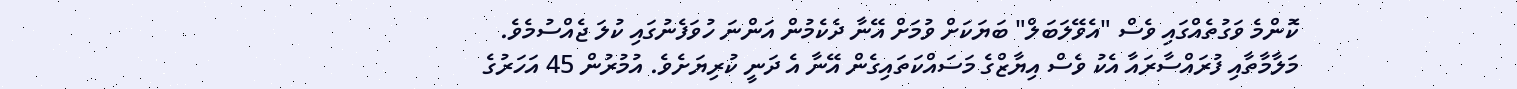ކޮންމެ ވަގުތެއްގައި ވެސް "އެވޭލަބަލް" ބަޔަކަށް ވުމަށް އޭނާ ދެކެމުން އަންނަ ހުވަފެނުގައި ކުލަ ޖެއްސުމެވެ.
މަލާމާތާއި ފުރައްސާރައާ އެކު ވެސް އިޔާޒްގެ މަސައްކަތައިގެން އޭނާ އެ ދަނީ ކުރިޔަށެވެ. އުމުރުން 45 އަހަރުގެ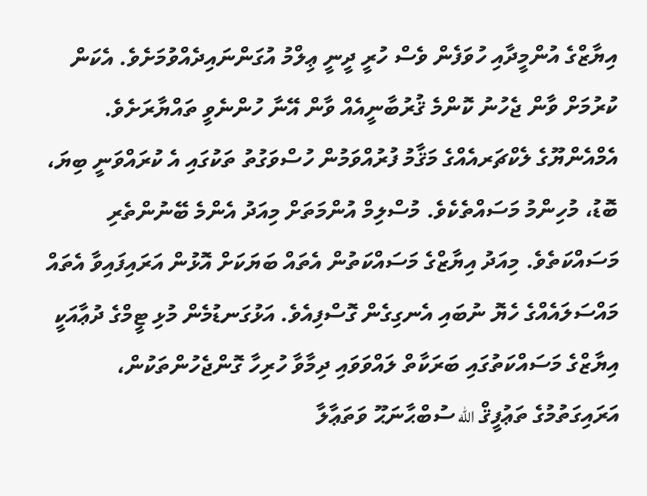އިޔާޒްގެ އުންމީދާއި ހުވަފެން ވެސް ހުރީ ދީނީ ޢިލްމު އުގަންނައިދެއްވުމަށެވެ. އެކަން ކުރުމަށް ވާން ޖެހުނު ކޮންމެ ޤުރުބާނީއެއް ވާން އޭނާ ހުންނެވީ ތައްޔާރަށެވެ. އެމްއެންޔޫގެ ލެކްޗަރއެއްގެ މަޤާމު ފުރުއްވަމުން ހުސްވަގުތު ތަކުގައި އެ ކުރައްވަނީ ބިޔަ، ބޮޑު، މުހިންމު މަސައްތެކެވެ. މުސްލިމް އުންމަތަށް މިއަދު އެންމެ ބޭނުންތެރި މަސައްކަތެވެ. މިއަދު އިޔާޒްގެ މަސައްކަތުން އެތައް ބަޔަކަށް އޮޅުން އަރައިފައިވާ އެތައް މައްސަލައެއްގެ ހެޔޮ ނުބައި އެނގިގެން ގޮސްފިއެވެ. އަޅުގަނޑުމެން މުޅި ޓީމްގެ ދުޢާއަކީ އިޔާޒްގެ މަސައްކަތުގައި ބަރަކާތް ލައްވަވައި ދިމާވާ ހުރިހާ ގޮންޖެހުންތަކުން، އަރައިގަތުމުގެ ތަޢުފީޤް الله ސުބްޙާނަޙޫ ވަތަޢާލާ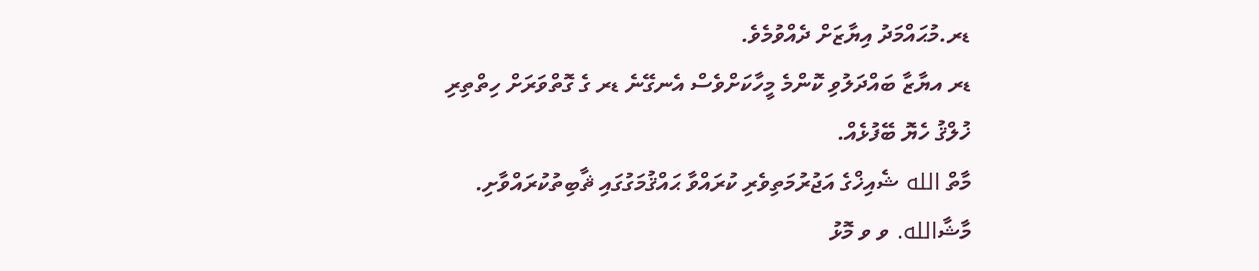ޑރ.މުޙައްމަދު އިޔާޒަށް ދެއްވުމެވެ.
ޑރ އޔާޒާ ބައްދަލުވި ކޮންމެ މީހާކަށްވެސް އެނގޭނެ ޑރ ގެ ގޮތްވަރަށް ހިތްތިރި ޚުލްޤު ހެޔޮ ބޭފުޅެއް.
މާތް الله ޝެއިޚްގެ އަޖުރުމަތިވެރި ކުރައްވާ ޙައްޤުމަގުގައި ޘާބިތުކުރައްވާށި.
މާޝާالله. ވ ވ މޮޅު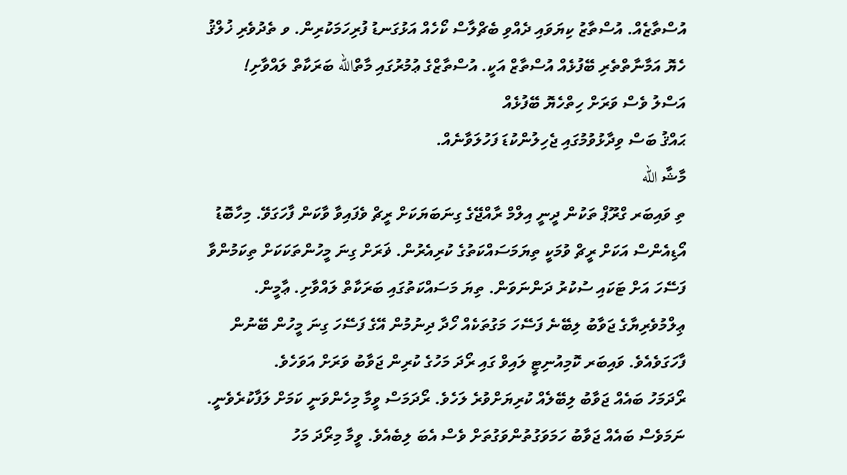އުސްތާޒެއް. އުސްތާޒު ކިޔަވައި ދެއްވި ބެޗްލާސް ކޯހެއް އަޅުގަނޑު ފުރިހަމަކުރިން. ވ ތެދުވެރި ޚުލްޤު ހެޔޮ އަމާނާތްތެރި ބޭފުޅެއް އުސްތާޒް އަކީ. އުސްތާޒްގެ ޢުމުރުގައި މާތްالله ބަރަކާތް ލައްވާށި!
އަސްލު ވެސް ވަރަށް ހިތްހެޔޮ ބޭފުޅެއް
ޙައްޤު ބަސް ވިދާޅުވުމުގައި ޖެހިލުންކުޑަ ފަހުލަވާނެއް.
މާޝާ الله
ތި ވައިބަރ ގްރޫޕް ތަކުން ދީނީ އިލްމް ރާއްޖޭގެ ގިނަބަޔަކަށް ރީޗް ވެފައިވާ ވާކަން ފާހަގަވޭ. މިހާބޮޑު އޯޑިއެންސް އަކަށް ރީޗް ވުމަކީ ތިޔަމަސައްކަތުގެ ކުރިއެރުން. ޥަރަށް ގިނަ މީހުންތަކަކަށް ތިކަމުންވާ ފަސޭހަ އަށް ޓަކައި ސުކުރު ދަންނަވަން. ތިޔަ މަސައްކަތުގައި ބަރަކާތް ލައްވާށި. ޢާމީން.
ޢިލްމުވެރިޔާގެ ޖަވާބު ލިބޭނެ ފަސޭހަ މަގުތަކެއް ހޯދާ ދިނުމުން އޭގެ ފަސޭހަ ގިނަ މީހުން ބޭނުން ފާހަގަވެއެވެ. ވައިބަރ ކޮމިއުނިޓީ ލައިވް ގައި ރޯދަ މަހުގެ ކުރިން ޖަވާބު ވަރަށް އަވަހެވެ.
ރޯދަމަހު ބައެއް ޖަވާބު ލިބޭލެއް ކުރިޔަށްވުރެ ލަހެވެ. ރޯދަމަސް ވީމާ މިހެންވަނީ ކަމަށް ލަފާކުރެވެނީ. ނަމަވެސް ބައެއް ޖަވާބު ހަމަވަގުތުންވަގުތަށް ވެސް އެބަ ލިބެއެވެ. ވީމާ މިރޯދަ މަހު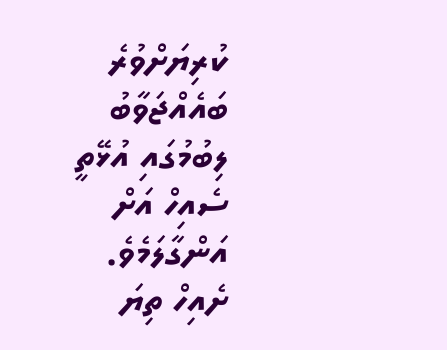ކުރިޔަށްވުރެ ބައެއްޖަވާބު ލިބުމުގައި އުޅޭތީ ސެއިހް އަށް އަންގާލަމެވެ.
ށެއިހް ތިޔަ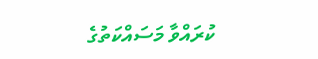ކުރައްވާ މަސައްކަތުގެ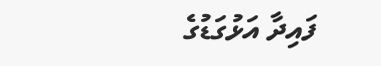ފައިދާ އަޅުގަޑުގެ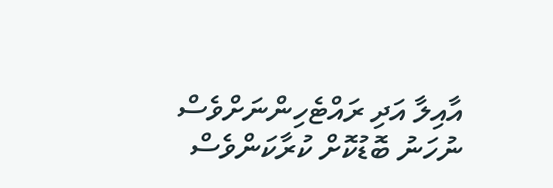އާއިލާ އަދި ރައްޓެހިންނަށްވެސް ނުހަނު ބޮޑުކޮށް ކުރާކަންވެސް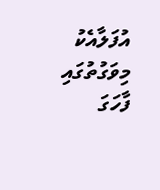އުފަލާއެކު މިވަގުތުގައި ފާހަގަ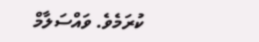ކުރަމެވެ. ވައްސަލާމް